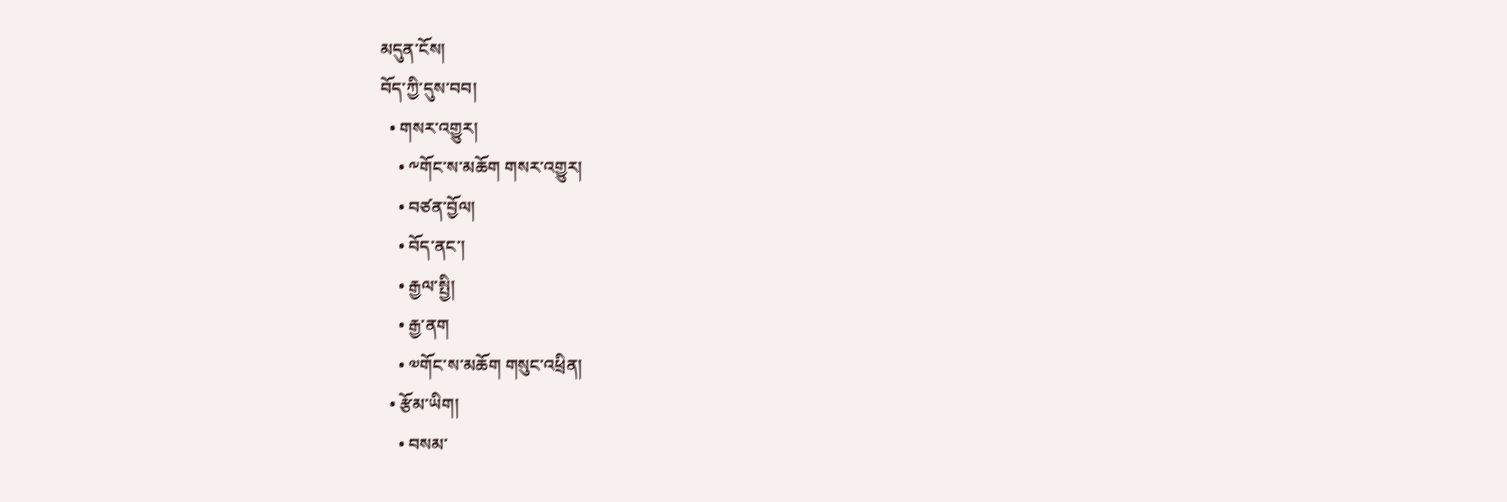མདུན་ངོས།
བོད་ཀྱི་དུས་བབ།
  • གསར་འགྱུར།
    • ༸གོང་ས་མཆོག གསར་འགྱུར།
    • བཙན་བྱོལ།
    • བོད་ནང་།
    • རྒྱལ་སྤྱི།
    • རྒྱ་ནག
    • ༧གོང་ས་མཆོག གསུང་འཕྲིན།
  • རྩོམ་ཡིག།
    • བསམ་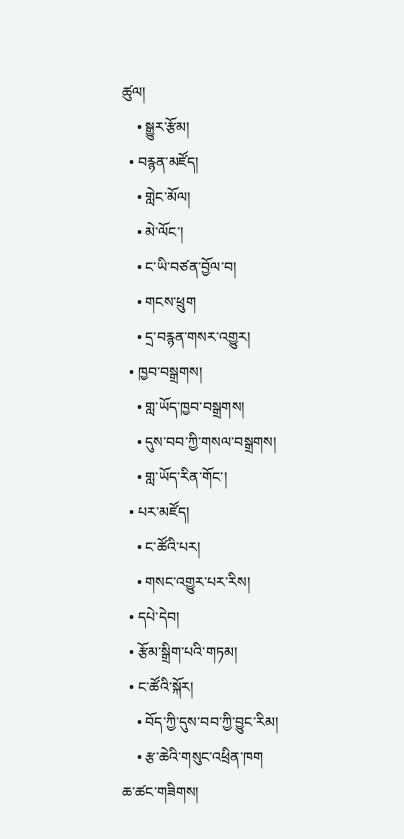ཚུལ།
    • སྒྱུར་རྩོམ།
  • བརྙན་མཛོད།
    • གླེང་མོལ།
    • མེ་ལོང་།
    • ང་ཡི་བཙན་བྱོལ་བ།
    • གངས་ཕྲུག
    • དྲ་བརྙན་གསར་འགྱུར།
  • ཁྱབ་བསྒྲགས།
    • གླ་ཡོད་ཁྱབ་བསྒྲགས།
    • དུས་བབ་ཀྱི་གསལ་བསྒྲགས།
    • གླ་ཡོད་རིན་གོང་།
  • པར་མཛོད།
    • ང་ཚོའི་པར།
    • གསང་འགྱུར་པར་རིས།
  • དཔེ་དེབ།
  • རྩོམ་སྒྲིག་པའི་གཏམ།
  • ང་ཚོའི་སྐོར།
    • བོད་ཀྱི་དུས་བབ་ཀྱི་བྱུང་རིམ།
    • རྩ་ཆེའི་གསུང་འཕྲིན་ཁག
ཆ་ཚང་གཟིགས།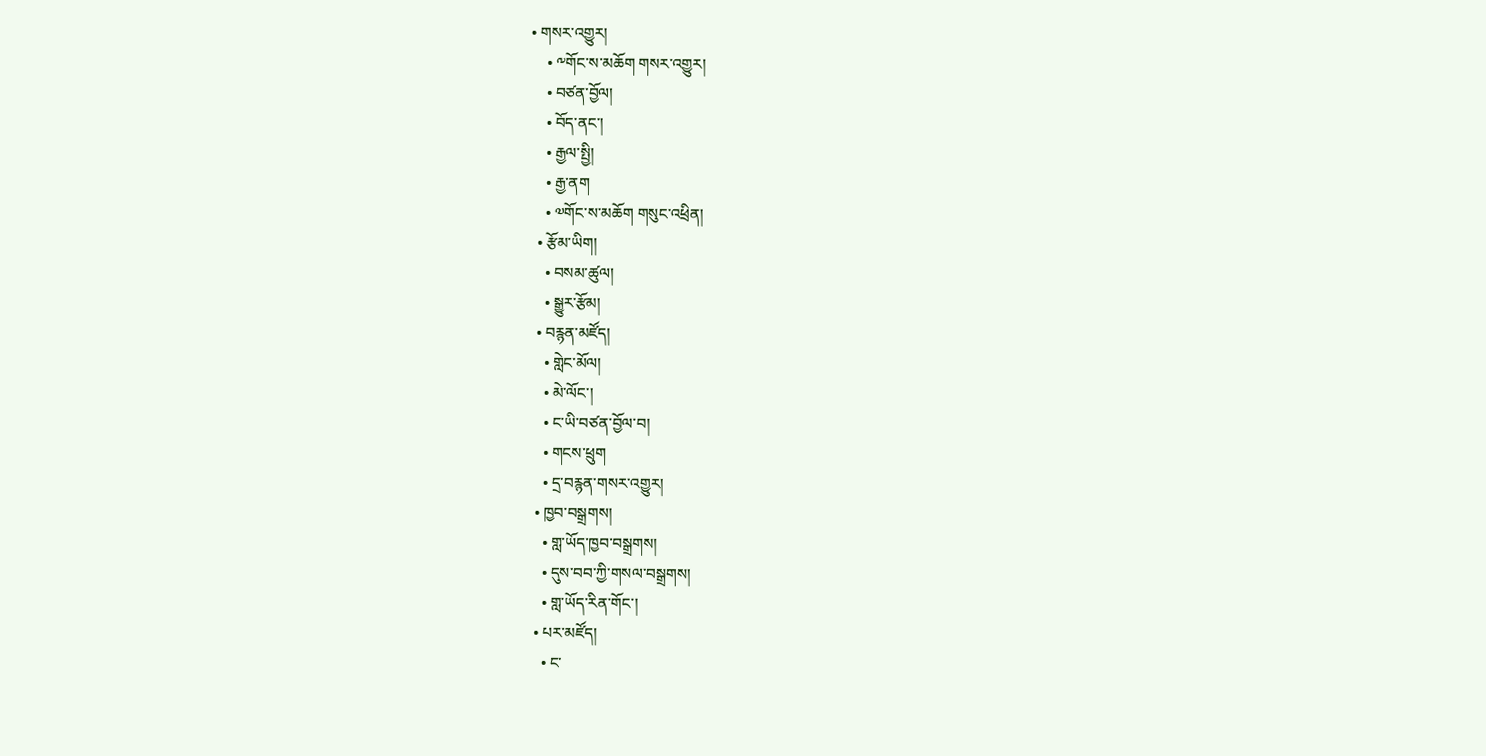• གསར་འགྱུར།
    • ༸གོང་ས་མཆོག གསར་འགྱུར།
    • བཙན་བྱོལ།
    • བོད་ནང་།
    • རྒྱལ་སྤྱི།
    • རྒྱ་ནག
    • ༧གོང་ས་མཆོག གསུང་འཕྲིན།
  • རྩོམ་ཡིག།
    • བསམ་ཚུལ།
    • སྒྱུར་རྩོམ།
  • བརྙན་མཛོད།
    • གླེང་མོལ།
    • མེ་ལོང་།
    • ང་ཡི་བཙན་བྱོལ་བ།
    • གངས་ཕྲུག
    • དྲ་བརྙན་གསར་འགྱུར།
  • ཁྱབ་བསྒྲགས།
    • གླ་ཡོད་ཁྱབ་བསྒྲགས།
    • དུས་བབ་ཀྱི་གསལ་བསྒྲགས།
    • གླ་ཡོད་རིན་གོང་།
  • པར་མཛོད།
    • ང་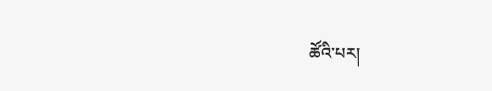ཚོའི་པར།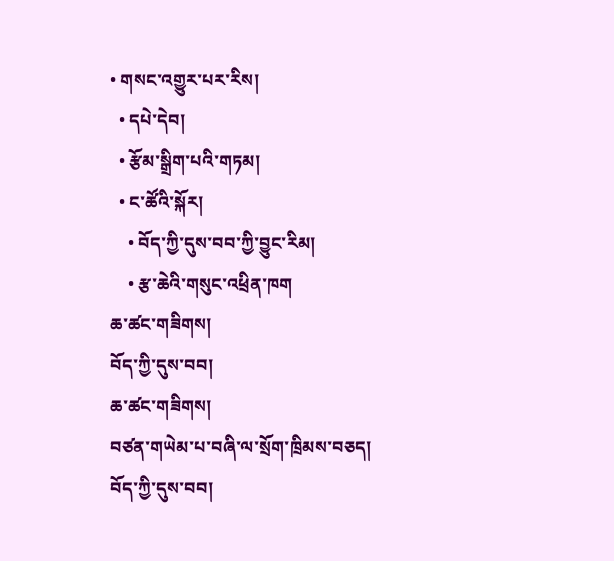• གསང་འགྱུར་པར་རིས།
  • དཔེ་དེབ།
  • རྩོམ་སྒྲིག་པའི་གཏམ།
  • ང་ཚོའི་སྐོར།
    • བོད་ཀྱི་དུས་བབ་ཀྱི་བྱུང་རིམ།
    • རྩ་ཆེའི་གསུང་འཕྲིན་ཁག
ཆ་ཚང་གཟིགས།
བོད་ཀྱི་དུས་བབ།
ཆ་ཚང་གཟིགས།
བཙན་གཡེམ་པ་བཞི་ལ་སྲོག་ཁྲིམས་བཅད།
བོད་ཀྱི་དུས་བབ།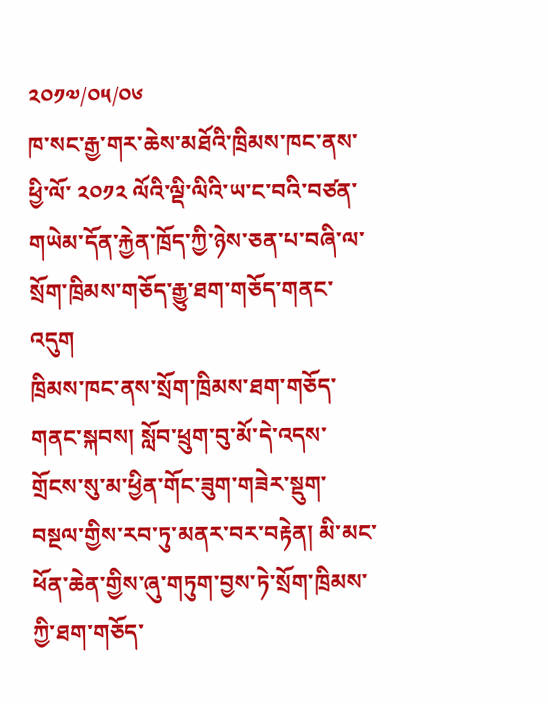༢༠༡༧/༠༥/༠༦
ཁ་སང་རྒྱ་གར་ཆེས་མཐོའི་ཁྲིམས་ཁང་ནས་ཕྱི་ལོ་ ༢༠༡༢ ལོའི་ལྡི་ལིའི་ཡ་ང་བའི་བཙན་གཡེམ་དོན་རྐྱེན་ཁྲོད་ཀྱི་ཉེས་ཅན་པ་བཞི་ལ་སྲོག་ཁྲིམས་གཅོད་རྒྱུ་ཐག་གཅོད་གནང་འདུག
ཁྲིམས་ཁང་ནས་སྲོག་ཁྲིམས་ཐག་གཅོད་གནང་སྐབས། སློབ་ཕྲུག་བུ་མོ་དེ་འདས་གྲོངས་སུ་མ་ཕྱིན་གོང་ཟུག་གཟེར་སྡུག་བསྔལ་གྱིས་རབ་ཏུ་མནར་བར་བརྟེན། མི་མང་ཕོན་ཆེན་གྱིས་ཞུ་གཏུག་བྱས་ཏེ་སྲོག་ཁྲིམས་ཀྱི་ཐག་གཅོད་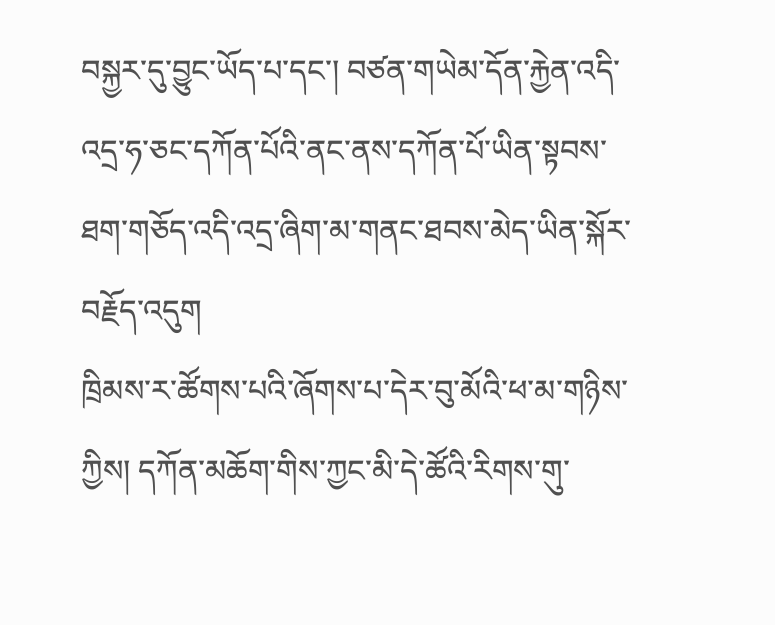བསྐྱར་དུ་བྱུང་ཡོད་པ་དང་། བཙན་གཡེམ་དོན་རྐྱེན་འདི་འདྲ་ཧ་ཅང་དཀོན་པོའི་ནང་ནས་དཀོན་པོ་ཡིན་སྟབས་ཐག་གཅོད་འདི་འདྲ་ཞིག་མ་གནང་ཐབས་མེད་ཡིན་སྐོར་བརྗོད་འདུག
ཁྲིམས་ར་ཚོགས་པའི་ཞོགས་པ་དེར་བུ་མོའི་ཕ་མ་གཉིས་ཀྱིས། དཀོན་མཆོག་གིས་ཀྱང་མི་དེ་ཚོའི་རིགས་གུ་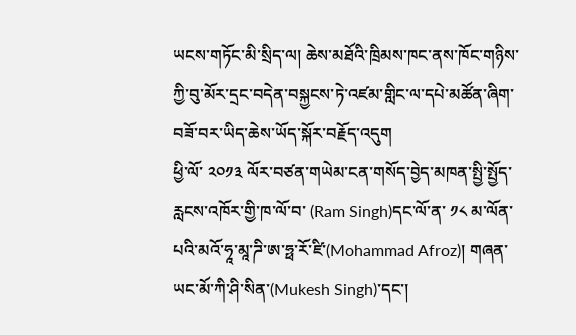ཡངས་གཏོང་མི་སྲིད་ལ། ཆེས་མཐོའི་ཁྲིམས་ཁང་ནས་ཁོང་གཉིས་ཀྱི་བུ་མོར་དྲང་བདེན་བསྐྱངས་ཏེ་འཛམ་གླིང་ལ་དཔེ་མཚོན་ཞིག་བཟོ་བར་ཡིད་ཆེས་ཡོད་སྐོར་བརྗོད་འདུག
ཕྱི་ལོ་ ༢༠༡༣ ལོར་བཙན་གཡེམ་ངན་གསོད་བྱེད་མཁན་སྤྱི་སྤྱོད་རླངས་འཁོར་གྱི་ཁ་ལོ་བ་ (Ram Singh)དང་ལོ་ན་ ༡༨ མ་ལོན་པའི་མའོ་ཧཱ་མཱ་ཌི་ཨ་ཧྥ་རོ་ཛི་(Mohammad Afroz)། གཞན་ཡང་མོ་ཀི་ཤི་སིན་(Mukesh Singh)་དང་།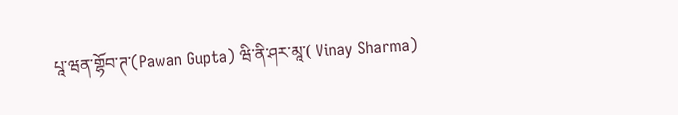པཱ་ཝན་གྷོབ་ཊ་(Pawan Gupta) ཝི་ནི་ཤར་མཱ་( Vinay Sharma)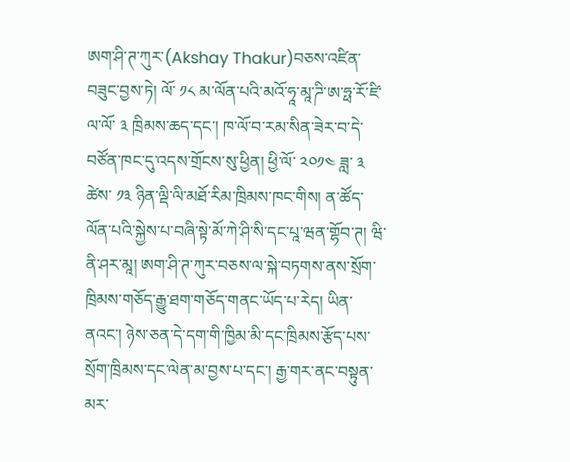ཨག་ཤི་ཊ་ཀུར་(Akshay Thakur)བཅས་འཛིན་བཟུང་བྱས་ཏེ། ལོ་ ༡༨ མ་ལོན་པའི་མའོ་ཧཱ་མཱ་ཌི་ཨ་ཧྥ་རོ་ཛི་ལ་ལོ་ ༣ ཁྲིམས་ཆད་དང་། ཁ་ལོ་བ་རམ་སིན་ཟེར་བ་དེ་བཙོན་ཁང་དུ་འདས་གྲོངས་སུ་ཕྱིན། ཕྱི་ལོ་ ༢༠༡༤ ཟླ་ ༣ ཚེས་ ༡༣ ཉིན་ལྡི་ལི་མཐོ་རིམ་ཁྲིམས་ཁང་གིས། ན་ཚོད་ལོན་པའི་སྐྱེས་པ་བཞི་སྟེ་མོ་ཀེ་ཤི་སི་དང་པཱ་ཝན་གྷོབ་ཊ། ཝི་ནི་ཤར་མཱ། ཨག་ཤི་ཊ་ཀུར་བཅས་ལ་སྐེ་བཏགས་ནས་སྲོག་ཁྲིམས་གཅོད་རྒྱུ་ཐག་གཅོད་གནང་ཡོད་པ་རེད། ཡིན་ནའང་། ཉེས་ཅན་དེ་དག་གི་ཁྱིམ་མི་དང་ཁྲིམས་རྩོད་པས་སྲོག་ཁྲིམས་དང་ལེན་མ་བྱས་པ་དང་། རྒྱ་གར་ནང་བསྟུན་མར་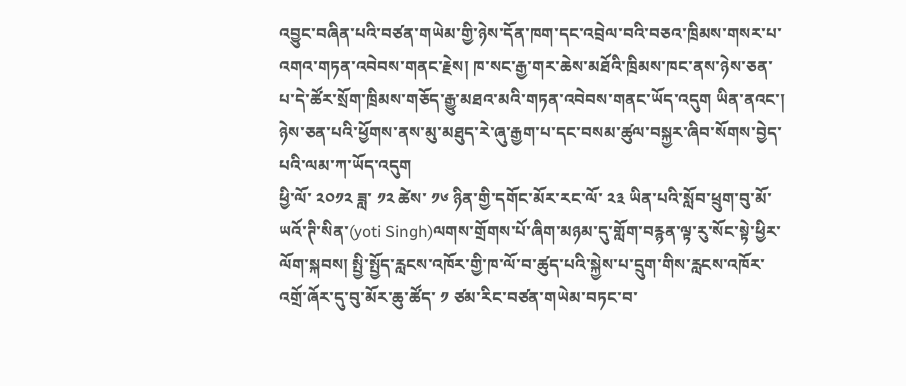འབྱུང་བཞིན་པའི་བཙན་གཡེམ་གྱི་ཉེས་དོན་ཁག་དང་འབྲེལ་བའི་བཅའ་ཁྲིམས་གསར་པ་འགའ་གཏན་འབེབས་གནང་རྗེས། ཁ་སང་རྒྱ་གར་ཆེས་མཐོའི་ཁྲིམས་ཁང་ནས་ཉེས་ཅན་པ་དེ་ཚོར་སྲོག་ཁྲིམས་གཅོད་རྒྱུ་མཐའ་མའི་གཏན་འབེབས་གནང་ཡོད་འདུག ཡིན་ནའང་། ཉེས་ཅན་པའི་ཕྱོགས་ནས་མུ་མཐུད་རེ་ཞུ་རྒྱག་པ་དང་བསམ་ཚུལ་བསྐྱར་ཞིབ་སོགས་བྱེད་པའི་ལམ་ཀ་ཡོད་འདུག
ཕྱི་ལོ་ ༢༠༡༢ ཟླ་ ༡༢ ཚེས་ ༡༦ ཉིན་གྱི་དགོང་མོར་རང་ལོ་ ༢༣ ཡིན་པའི་སློབ་ཕྲུག་བུ་མོ་ཡའོ་ཊི་སིན་(yoti Singh)ལགས་གྲོགས་པོ་ཞིག་མཉམ་དུ་གློག་བརྙན་ལྟ་རུ་སོང་སྟེ་ཕྱིར་ལོག་སྐབས། སྤྱི་སྤྱོད་རླངས་འཁོར་གྱི་ཁ་ལོ་བ་ཚུད་པའི་སྐྱེས་པ་དྲུག་གིས་རླངས་འཁོར་འགྲོ་ཞོར་དུ་བུ་མོར་ཆུ་ཚོད་ ༡ ཙམ་རིང་བཙན་གཡེམ་བཏང་བ་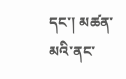དང་། མཚན་མའི་ནང་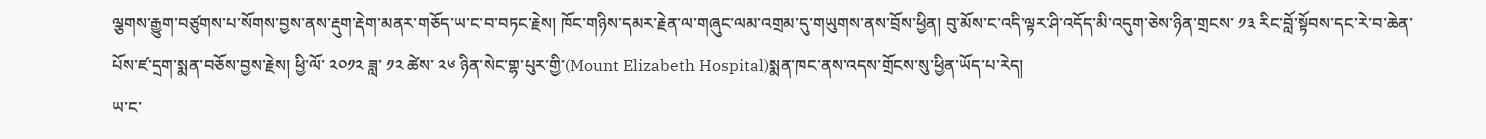ལྕགས་རྒྱུག་བཙུགས་པ་སོགས་བྱས་ནས་རྡུག་རྡེག་མནར་གཅོད་ཡ་ང་བ་བཏང་རྗེས། ཁོང་གཉིས་དམར་རྗེན་ལ་གཞུང་ལམ་འགྲམ་དུ་གཡུགས་ནས་བྲོས་ཕྱིན། བུ་མོས་ང་འདི་ལྟར་ཤི་འདོད་མི་འདུག་ཅེས་ཉིན་གྲངས་ ༡༣ རིང་བློ་སྟོབས་དང་རེ་བ་ཆེན་པོས་ཛ་དྲག་སྨན་བཅོས་བྱས་རྗེས། ཕྱི་ལོ་ ༢༠༡༢ ཟླ་ ༡༢ ཚེས་ ༢༦ ཉིན་སེང་གྷ་པུར་གྱི་(Mount Elizabeth Hospital)སྨན་ཁང་ནས་འདས་གྲོངས་སུ་ཕྱིན་ཡོད་པ་རེད།
ཡ་ང་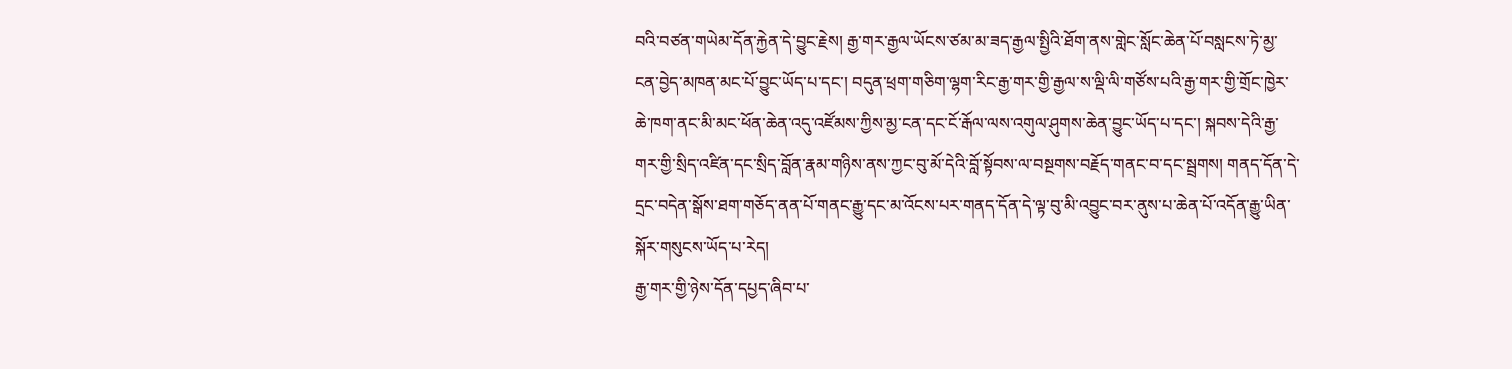བའི་བཙན་གཡེམ་དོན་རྐྱེན་དེ་བྱུང་རྗེས། རྒྱ་གར་རྒྱལ་ཡོངས་ཙམ་མ་ཟད་རྒྱལ་སྤྱིའི་ཐོག་ནས་གླེང་སློང་ཆེན་པོ་བསླངས་ཏེ་མྱ་ངན་བྱེད་མཁན་མང་པོ་བྱུང་ཡོད་པ་དང་། བདུན་ཕྲག་གཅིག་ལྷག་རིང་རྒྱ་གར་གྱི་རྒྱལ་ས་ལྡི་ལི་གཙོས་པའི་རྒྱ་གར་གྱི་གྲོང་ཁྱེར་ཆེ་ཁག་ནང་མི་མང་ཕོན་ཆེན་འདུ་འཛོམས་ཀྱིས་མྱ་ངན་དང་ངོ་རྒོལ་ལས་འགུལ་ཤུགས་ཆེན་བྱུང་ཡོད་པ་དང་། སྐབས་དེའི་རྒྱ་གར་གྱི་སྲིད་འཛིན་དང་སྲིད་བློན་རྣམ་གཉིས་ནས་ཀྱང་བུ་མོ་དེའི་བློ་སྟོབས་ལ་བསྔགས་བརྗོད་གནང་བ་དང་སྦྲགས། གནད་དོན་དེ་དྲང་བདེན་སྒོས་ཐག་གཅོད་ནན་པོ་གནང་རྒྱུ་དང་མ་འོངས་པར་གནད་དོན་དེ་ལྟ་བུ་མི་འབྱུང་བར་ནུས་པ་ཆེན་པོ་འདོན་རྒྱུ་ཡིན་སྐོར་གསུངས་ཡོད་པ་རེད།
རྒྱ་གར་གྱི་ཉེས་དོན་དཔྱད་ཞིབ་པ་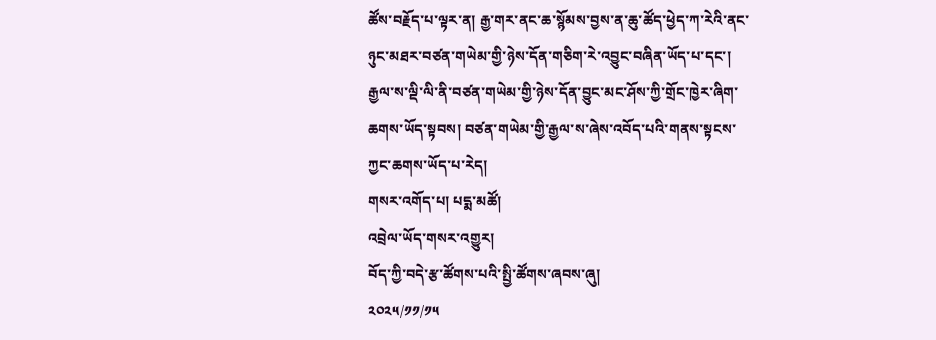ཚོས་བརྗོད་པ་ལྟར་ན། རྒྱ་གར་ནང་ཆ་སྙོམས་བྱས་ན་ཆུ་ཚོད་ཕྱེད་ཀ་རེའི་ནང་ཉུང་མཐར་བཙན་གཡེམ་གྱི་ཉེས་དོན་གཅིག་རེ་འབྱུང་བཞིན་ཡོད་པ་དང་། རྒྱལ་ས་ལྡི་ལི་ནི་བཙན་གཡེམ་གྱི་ཉེས་དོན་བྱུང་མང་ཤོས་ཀྱི་གྲོང་ཁྱེར་ཞིག་ཆགས་ཡོད་སྟབས། བཙན་གཡེམ་གྱི་རྒྱལ་ས་ཞེས་འབོད་པའི་གནས་སྟངས་ཀྱང་ཆགས་ཡོད་པ་རེད།
གསར་འགོད་པ། པདྨ་མཚོ།
འབྲེལ་ཡོད་གསར་འགྱུར།
བོད་ཀྱི་བདེ་རྩ་ཚོགས་པའི་སྤྱི་ཚོགས་ཞབས་ཞུ།
༢༠༢༥/༡༡/༡༥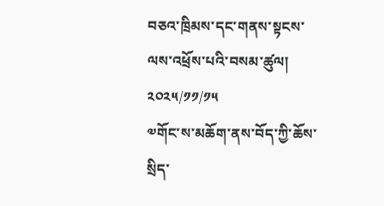བཅའ་ཁྲིམས་དང་གནས་སྟངས་ལས་འཕྲོས་པའི་བསམ་ཚུལ།
༢༠༢༥/༡༡/༡༥
༧གོང་ས་མཆོག་ནས་བོད་ཀྱི་ཆོས་སྲིད་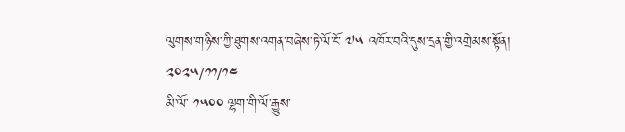ལུགས་གཉིས་ཀྱི་ཐུགས་འགན་བཞེས་ཏེ་ལོ་ངོ་ ༧༥ འཁོར་བའི་དུས་དྲན་གྱི་འགྲེམས་སྟོན།
༢༠༢༥/༡༡/༡༤
མི་ལོ་ ༡༥༠༠ ལྷག་གི་ལོ་རྒྱུས་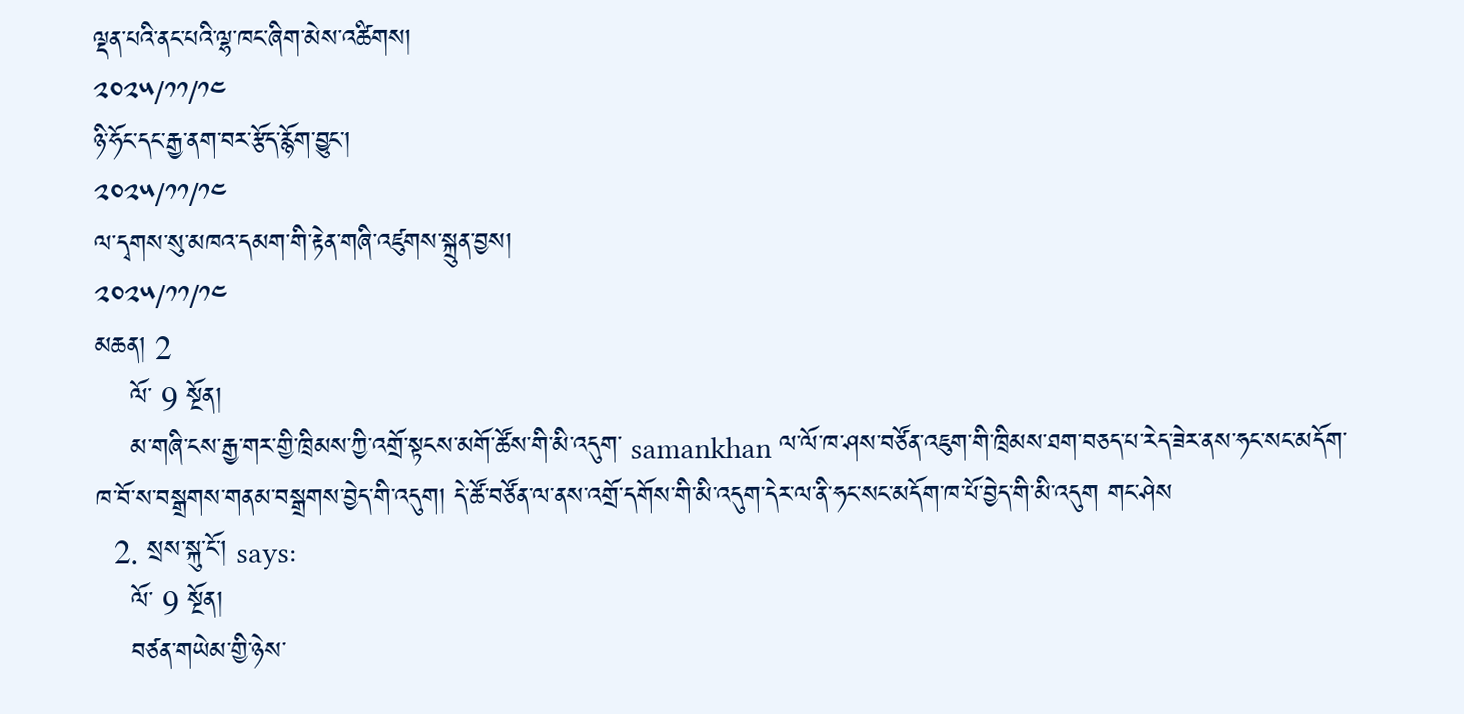ལྡན་པའི་ནང་པའི་ལྷ་ཁང་ཞིག་མེས་འཚིགས།
༢༠༢༥/༡༡/༡༤
ཉི་ཧོང་དང་རྒྱ་ནག་བར་རྩོད་རྙོག་བྱུང་།
༢༠༢༥/༡༡/༡༤
ལ་དྭགས་སུ་མཁའ་དམག་གི་རྟེན་གཞི་འཛུགས་སྐྲུན་བྱས།
༢༠༢༥/༡༡/༡༤
མཆན། 2
    ལོ་ 9 སྔོན།
    མ་གཞི་ངས་རྒྱ་གར་གྱི་ཁྲིམས་ཀྱི་འགྲོ་སྟངས་མགོ་ཚོས་གི་མི་འདུག་ samankhan ལ་ལོ་ཁ་ཤས་བཙོན་འཇུག་གི་ཁྲིམས་ཐག་བཅད་པ་རེད་ཟེར་ནས་ཧང་སང་མདོག་ཁ་བོ་ས་བསྒྲགས་གནམ་བསྒྲགས་བྱེད་གི་འདུག། དེ་ཚོ་བཙོན་ལ་ནས་འགྲོ་དགོས་གི་མི་འདུག་དེར་ལ་ནི་ཧང་སང་མདོག་ཁ་པོ་བྱེད་གི་མི་འདུག གང་ཤེས
  2. སྲས་སྐུ་ངོ་། says:
    ལོ་ 9 སྔོན།
    བཙན་གཡེམ་གྱི་ཉེས་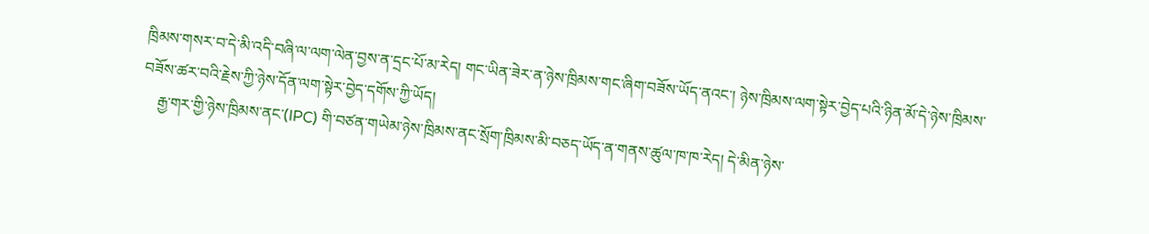ཁྲིམས་གསར་བ་དེ་མི་འདི་བཞི་ལ་ལག་ལེན་བྱས་ན་དྲང་པོ་མ་རེད། གང་ཡིན་ཟེར་ན་ཉེས་ཁྲིམས་གང་ཞིག་བཟོས་ཡོད་ནའང་། ཉེས་ཁྲིམས་ལག་སྟེར་བྱེད་པའི་ཉིན་མོ་དེ་ཉེས་ཁྲིམས་བཟོས་ཚར་བའི་རྗེས་ཀྱི་ཉེས་དོན་ལག་སྟེར་བྱེད་དགོས་ཀྱི་ཡོད།
    རྒྱ་གར་གྱི་ཉེས་ཁྲིམས་ནང་(IPC) གི་བཙན་གཡེམ་ཉེས་ཁྲིམས་ནང་སྲོག་ཁྲིམས་མི་བཅད་ཡོད་ན་གནས་ཚུལ་ཁ་ཁ་རེད། དེ་མིན་ཉེས་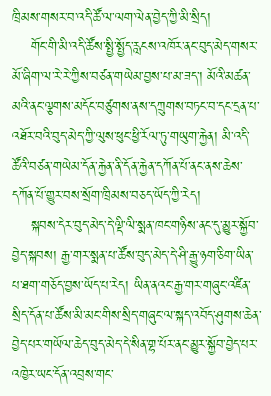ཁྲིམས་གསར་བ་འདི་ཚོ་ལ་ལག་ལེན་བྱེད་ཀྱི་མི་སྲིད།
    གོང་གི་མི་འདི་ཚོས་སྤྱི་སྤྱོད་རླངས་འཁོར་ནང་བུད་མེད་གསར་མོ་ཞིག་ལ་རེ་རེ་ཀྱིས་བཙན་གཡེམ་བྱས་པ་མ་ཟད་། མོའི་མཚན་མའི་ནང་ལྕགས་མདོང་བཙུགས་ནས་དཀྲུགས་བཏང་བ་དང་དྲན་པ་འཐོར་བའི་བུད་མེད་ཀྱི་ལུས་ཕུང་ཕྱི་རོལ་ཏུ་གཡུག་རྐྱེན། མི་འདི་ཚོའི་བཙན་གཡེམ་དོན་རྐྱེན་ནི་དོན་རྐྱེན་དཀོན་པོ་ནང་ནས་ཆེས་དཀོན་པོ་གྱུར་བས་སྲོག་ཁྲིམས་བཅད་ཡོད་ཀྱི་རེད།
    སྐབས་དེར་བུད་མེད་དེ་ལྡི་ལི་སྨན་ཁང་གཉིས་ནང་དུ་མྱུར་སྐྱོབ་བྱེད་སྐབས། རྒྱ་གར་སྨན་པ་ཚོས་བུད་མེད་དེ་ཤི་རྒྱུ་ཉག་ཅིག་ཡིན་པ་ཐག་གཅོད་བྱས་ཡོད་པ་རེད། ཡིན་ནའང་རྒྱ་གར་གཞུང་འཛིན་སྲིད་དོན་པ་ཚོས་མི་མང་གིས་སྲིད་གཞུང་ལ་སྐད་འབོད་ཤུགས་ཆེན་བྱེད་པར་གཡོལ་ཆེད་བུད་མེད་དེ་སིན་གྷ་པོར་ནང་མྱུར་སྐྱོབ་བྱེད་པར་འཁྱེར་ཡང་དོན་འབྲས་གང་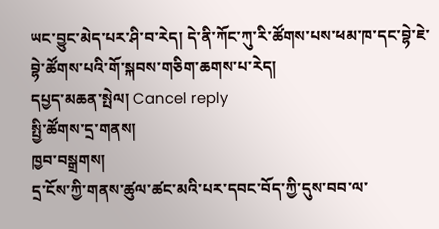ཡང་བྱུང་མེད་པར་ཤི་བ་རེད། དེ་ནི་ཀོང་ཀུ་རི་ཚོགས་པས་ཕམ་ཁ་དང་བྷེ་ཇེ་བྷེ་ཚོགས་པའི་གོ་སྐབས་གཅིག་ཆགས་པ་རེད།
དཔྱད་མཆན་སྤེལ། Cancel reply
སྤྱི་ཚོགས་དྲ་གནས།
ཁྱབ་བསྒྲགས།
དྲ་ངོས་ཀྱི་གནས་ཚུལ་ཚང་མའི་པར་དབང་བོད་ཀྱི་དུས་བབ་ལ་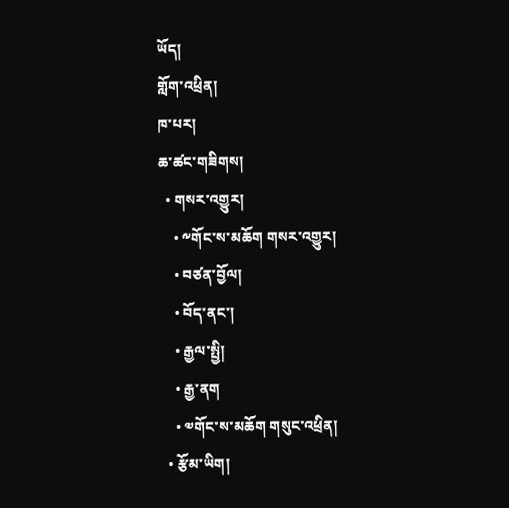ཡོད།
གློག་འཕྲིན།
ཁ་པར།
ཆ་ཚང་གཟིགས།
  • གསར་འགྱུར།
    • ༸གོང་ས་མཆོག གསར་འགྱུར།
    • བཙན་བྱོལ།
    • བོད་ནང་།
    • རྒྱལ་སྤྱི།
    • རྒྱ་ནག
    • ༧གོང་ས་མཆོག གསུང་འཕྲིན།
  • རྩོམ་ཡིག།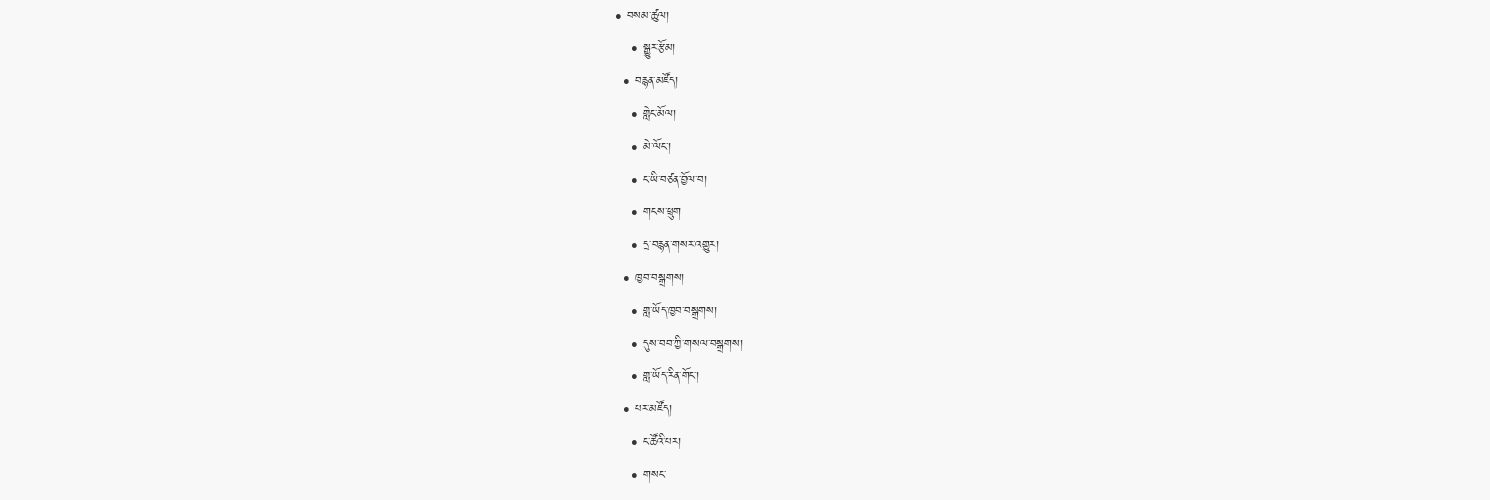• བསམ་ཚུལ།
    • སྒྱུར་རྩོམ།
  • བརྙན་མཛོད།
    • གླེང་མོལ།
    • མེ་ལོང་།
    • ང་ཡི་བཙན་བྱོལ་བ།
    • གངས་ཕྲུག
    • དྲ་བརྙན་གསར་འགྱུར།
  • ཁྱབ་བསྒྲགས།
    • གླ་ཡོད་ཁྱབ་བསྒྲགས།
    • དུས་བབ་ཀྱི་གསལ་བསྒྲགས།
    • གླ་ཡོད་རིན་གོང་།
  • པར་མཛོད།
    • ང་ཚོའི་པར།
    • གསང་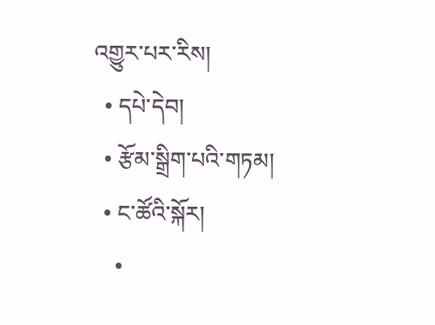འགྱུར་པར་རིས།
  • དཔེ་དེབ།
  • རྩོམ་སྒྲིག་པའི་གཏམ།
  • ང་ཚོའི་སྐོར།
    •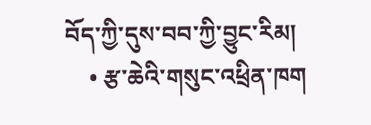བོད་ཀྱི་དུས་བབ་ཀྱི་བྱུང་རིམ།
    • རྩ་ཆེའི་གསུང་འཕྲིན་ཁག